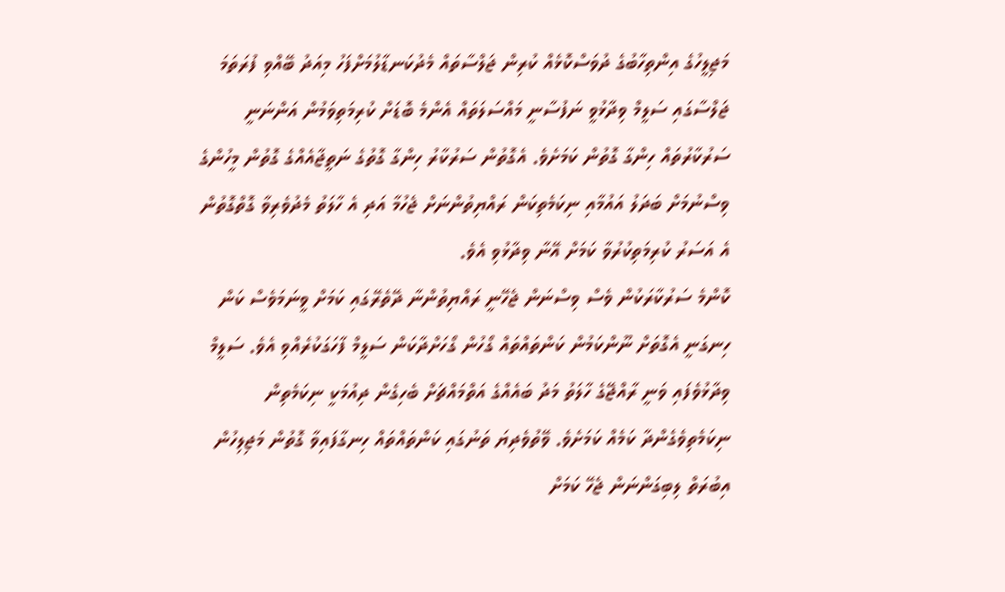މަޖިލީހުގެ އިންތިހާބުގެ ދުވަސްކޮޅެއް ކުރިން ޖަލްސާތައް މެދުކަނޑާލުމަށްފަހު މިއަދު ބޭއްވި ފުރަތަމަ ޖަލްސާގައި ސަލީމް ވިދާޅުވީ ނަފުސާނީ މައްސަލަތައް އެންމެ ބޮޑަށް ކުރިމަތިވަމުން އަންނަނީ ސަރުކާރުތައް ހިންގާ ގޮތުން ކަމަށެވެ. އެގޮތުން ސަރުކާރު ހިންގާ ގޮތުގެ ނަތީޖާއެއްގެ ގޮތުން މީހުންގެ ވިސްނުމަށް ބަދަލު އައުމާއި ނިކަމެތިކަން ރައްޔިތުންނަށް ޖެހުމާ އަދި އެ ހާލަތު މެދުވެރިވާ ގޮތްގޮތުން އެ އަސަރު ކުރިމަތިކުރުވާ ކަމަށް އޭނާ ވިދާޅުވި އެވެ.
ކޮންމެ ސަރުކާރަކުން ވެސް ވިސްނަން ޖެހޭނީ ރައްޔިތުންނާ ދޭތެރޭގައި ކަމަށް ވީނަމަވެސް ކަން ހިނގަނީ އެގޮތަށް ނޫންކަމުން ކަންތައްތައް ގޯހުން ގޯހަށްދާކަން ސަލީމް ފާހަގަކުރެއްވި އެވެ. ސަލީމް ވިދާޅުވެފައި ވަނީ ރާއްޖޭގެ ހާލަތު މަދު ބައެއްގެ އަތްމައްޗަށް ބެހިގެން ދިއުމަކީ ނިކަމެތިން ނިކަމެތިވެގެންދާ ކަމެއް ކަމަށެވެ. ވޭތުވެދިޔަ ތަނުގައި ކަންތައްތައް ހިނގާފައިވާ ގޮތުން މަޖިލިހުން އިބުރަތް ލިބިގަންނަން ޖެހޭ ކަމަށް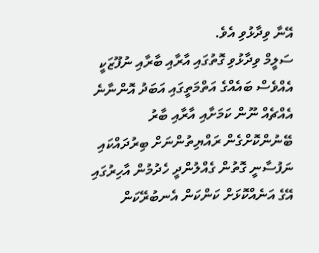އޭނާ ވިދާޅުވި އެވެ.
ސަލީމް ވިދާޅުވި ގޮތުގައި އާރާއި ބާރާއި ނުފޫޒަކީ އެއްވެސް ބައެއްގެ އަތްމަތީގައި އަބަދު އޮންނާނެ އެއްޗެއް ނޫން ކަމަށާއި އާރާއި ބާރު ބޭނުންކޮށްގެން ރައްޔިތުންނަށް ބިރުދައްކައި ނަފުސާނީ ގޮތުން ގެއްލުންދީ ހެދުމުން އާހިރުގައި އޭގެ އަނެއްކޮޅަށް ކަންކަން އެނބުރޭކަން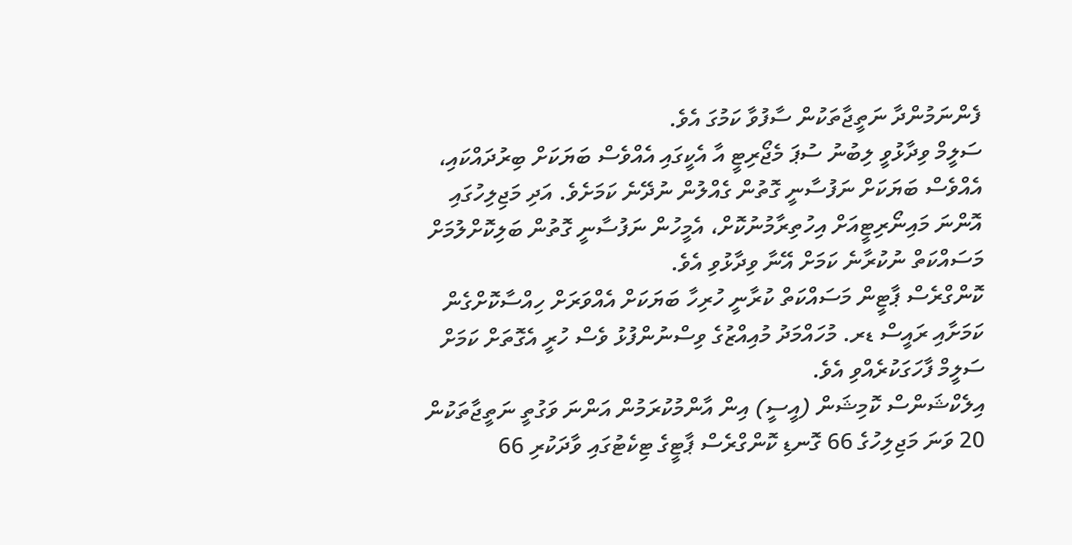ފެންނަމުންދާ ނަތީޖާތަކުން ސާފުވާ ކަމުގަ އެވެ.
ސަލީމް ވިދާޅުވީ ލިބުނު ސުޕަ މެޖޯރިޓީ އާ އެކީގައި އެއްވެސް ބަޔަކަށް ބިރުދައްކައި، އެއްވެސް ބަޔަކަށް ނަފުސާނީ ގޮތުން ގެއްލުން ނުދޭނެ ކަމަށެވެ. އަދި މަޖިލިހުގައި އޮންނަ މައިނޯރިޓީއަށް އިހުތިރާމުނުކޮށް، އެމީހުން ނަފުސާނީ ގޮތުން ބަލިކޮށްލުމަށް މަސައްކަތް ނުކުރާނެ ކަމަށް އޭނާ ވިދާޅުވި އެވެ.
ކޮންގްރެސް ޕާޓީން މަސައްކަތް ކުރާނީ ހުރިހާ ބަޔަކަށް އެއްވަރަށް ހިއްސާކޮށްގެން ކަމަށާއި ރައީސް ޑރ. މުހައްމަދު މުއިއްޒުގެ ވިސްނުންފުޅު ވެސް ހުރީ އެގޮތަށް ކަމަށް ސަލީމް ފާހަގަކުރެއްވި އެވެ.
އިލެކްޝަންސް ކޮމިޝަން (އީސީ) އިން އާންމުކުރަމުން އަންނަ ވަގުތީ ނަތީޖާތަކުން 20 ވަނަ މަޖިލިހުގެ 66 ގޮނޑި ކޮންގްރެސް ޕާޓީގެ ޓިކެޓުގައި ވާދަކުރި 66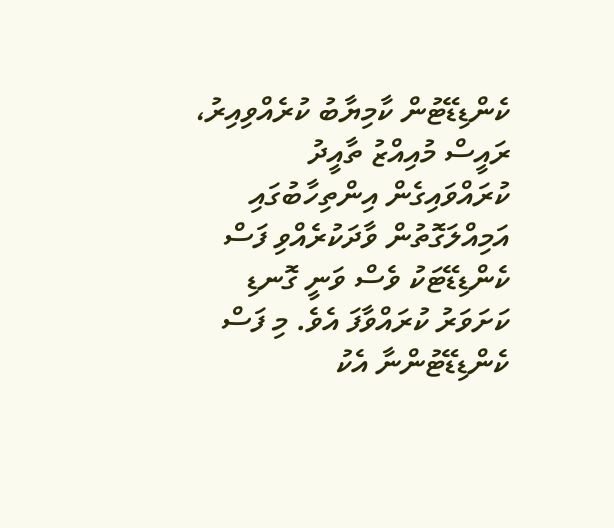ކެންޑިޑޭޓުން ކާމިޔާބު ކުރެއްވިއިރު، ރައީސް މުއިއްޒު ތާއީދު ކުރައްވައިގެން އިންތިހާބުގައި އަމިއްލަގޮތުން ވާދަކުރެއްވި ފަސް ކެންޑިޑޭޓަކު ވެސް ވަނީ ގޮނޑި ކަށަވަރު ކުރައްވާފަ އެވެ. މި ފަސް ކެންޑިޑޭޓުންނާ އެކު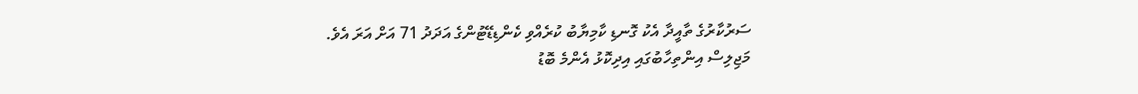ސަރުކާރުގެ ތާއީދާ އެކު ގޮނޑި ކާމިޔާބު ކުރެއްވި ކެންޑިޑޭޓުންގެ އަދަދު 71 އަށް އަރަ އެވެ.
މަޖިލިސް އިންތިހާބުގައި އިދިކޮޅު އެންމެ ބޮޑު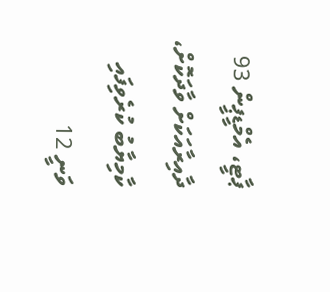ޕާޓީ، އެމްޑީޕީން 93 ދާއިރާއަކަށް ވާދަކޮށް، ކާމިޔާބު ކުރެވިފައި ވަނީ 12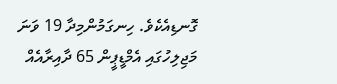ގޮނޑިއެކެވެ. ހިނގަމުންމިދާ 19 ވަނަ މަޖިލިހުގައި އެމްޑީޕީން 65 ދާއިރާއެއް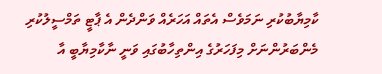ކާމިޔާބުކުރި ނަމަވެސް އެތައް އަހަރެއް ވަންދެން އެ ޕާޓީ ތަމްސީލުކުރި މެންބަރުންނަށް މިފަހަރުގެ އިންތިހާބުގައި ވަނީ ނާކާމިޔާބީ އާ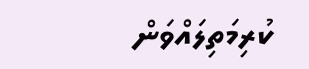ކުރިމަތިލައްވަން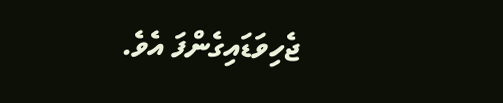ޖެހިވަޑައިގެންފަ އެވެ.